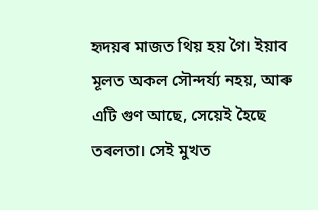হৃদয়ৰ মাজত থিয় হয় গৈ। ইয়াব মূলত অকল সৌন্দৰ্য্য নহয়, আৰু এটি গুণ আছে, সেয়েই হৈছে তৰলতা। সেই মুখত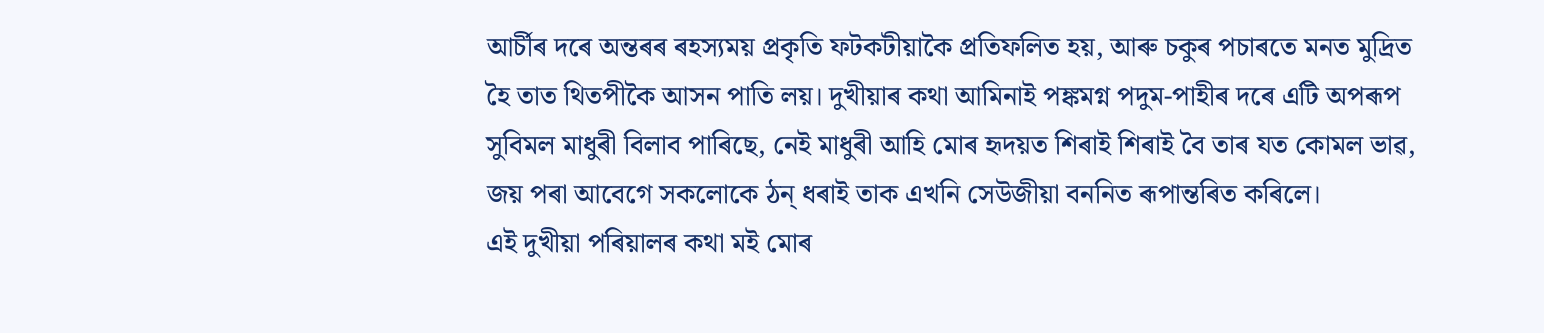আৰ্চীৰ দৰে অন্তৰৰ ৰহস্যময় প্ৰকৃতি ফটকটীয়াকৈ প্ৰতিফলিত হয়, আৰু চকুৰ পচাৰতে মনত মুদ্ৰিত হৈ তাত থিতপীকৈ আসন পাতি লয়। দুখীয়াৰ কথা আমিনাই পঙ্কমগ্ন পদুম-পাহীৰ দৰে এটি অপৰূপ সুবিমল মাধুৰী বিলাব পাৰিছে, নেই মাধুৰী আহি মোৰ হৃদয়ত শিৰাই শিৰাই বৈ তাৰ যত কোমল ভাৱ, জয় পৰা আবেগে সকলোকে ঠন্ ধৰাই তাক এখনি সেউজীয়া বননিত ৰূপান্তৰিত কৰিলে।
এই দুখীয়া পৰিয়ালৰ কথা মই মোৰ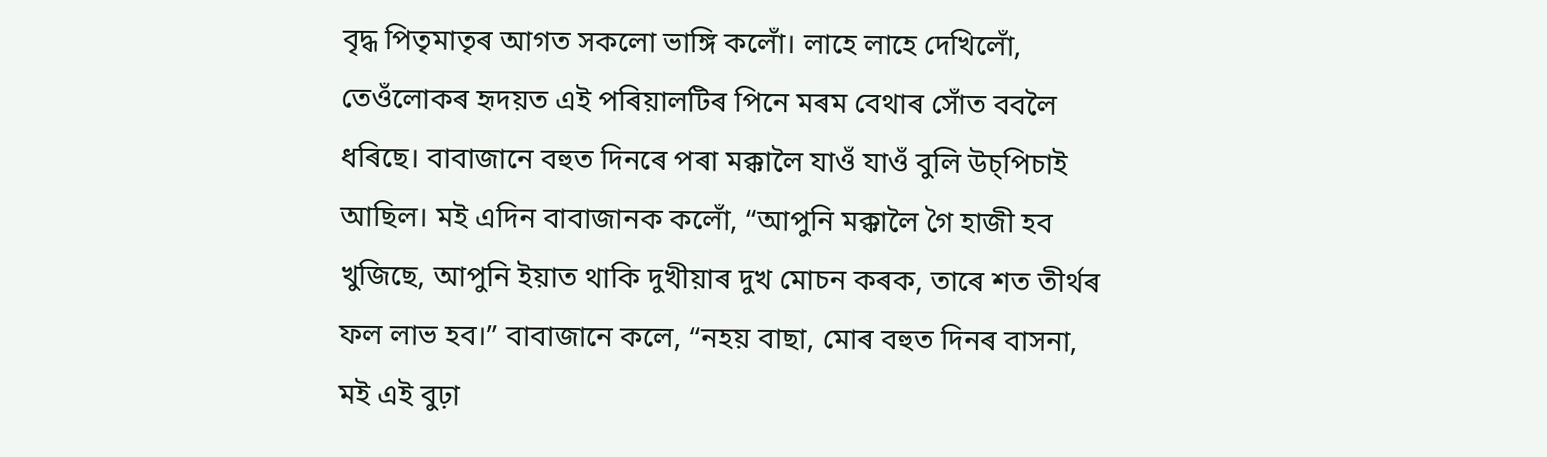বৃদ্ধ পিতৃমাতৃৰ আগত সকলো ভাঙ্গি কলোঁ। লাহে লাহে দেখিলোঁ, তেওঁলোকৰ হৃদয়ত এই পৰিয়ালটিৰ পিনে মৰম বেথাৰ সোঁত ববলৈ ধৰিছে। বাবাজানে বহুত দিনৰে পৰা মক্কালৈ যাওঁ যাওঁ বুলি উচ্পিচাই আছিল। মই এদিন বাবাজানক কলোঁ, “আপুনি মক্কালৈ গৈ হাজী হব খুজিছে, আপুনি ইয়াত থাকি দুখীয়াৰ দুখ মোচন কৰক, তাৰে শত তীৰ্থৰ ফল লাভ হব।” বাবাজানে কলে, “নহয় বাছা, মোৰ বহুত দিনৰ বাসনা, মই এই বুঢ়া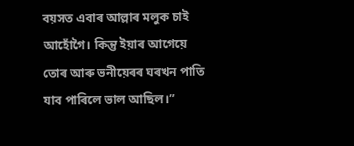বয়সত এবাৰ আল্লাৰ মলুক চাই আহোঁগৈ। কিন্তু ইয়াৰ আগেয়ে তোৰ আৰু ভনীয়েৰৰ ঘৰখন পাতি যাব পাৰিলে ভাল আছিল।”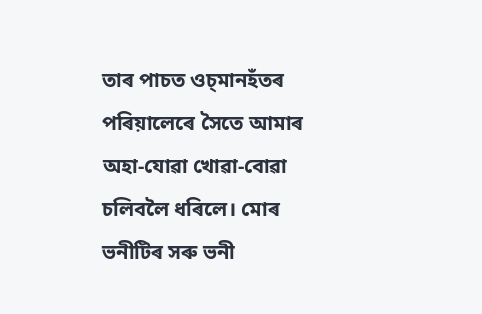তাৰ পাচত ওচ্মানহঁতৰ পৰিয়ালেৰে সৈতে আমাৰ অহা-যোৱা খোৱা-বোৱা চলিবলৈ ধৰিলে। মোৰ ভনীটিৰ সৰু ভনী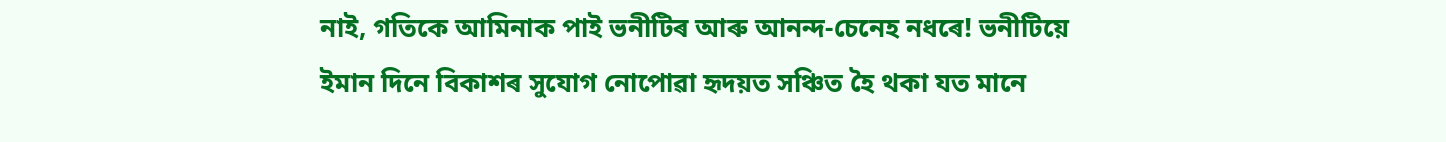নাই, গতিকে আমিনাক পাই ভনীটিৰ আৰু আনন্দ-চেনেহ নধৰে! ভনীটিয়ে ইমান দিনে বিকাশৰ সুযোগ নোপোৱা হৃদয়ত সঞ্চিত হৈ থকা যত মানে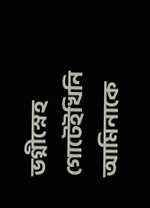ভগ্নীস্নেহ গোটেইখিনি আমিনাকে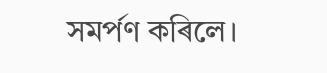সমৰ্পণ কৰিলে।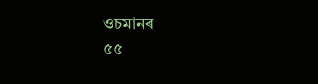ওচমানৰ
৫৫